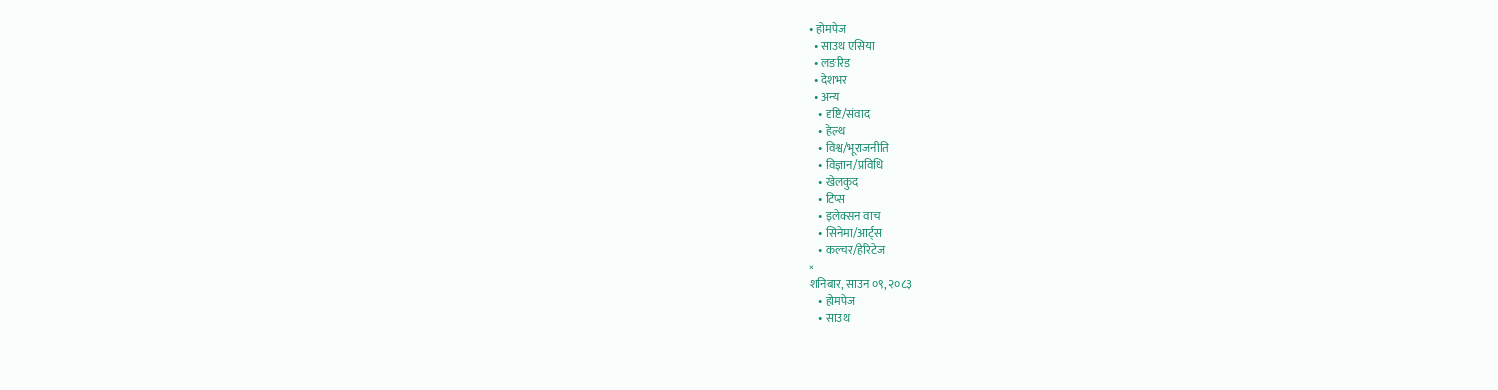• होमपेज
  • साउथ एसिया
  • लङरिड
  • देशभर
  • अन्य
    • दृष्टि/संवाद
    • हेल्थ
    • विश्व/भूराजनीति
    • विज्ञान/प्रविधि
    • खेलकुद
    • टिप्स
    • इलेक्सन वाच
    • सिनेमा/आर्ट्स
    • कल्चर/हेरिटेज
×
शनिबार, साउन ०९, २०८३
    • होमपेज
    • साउथ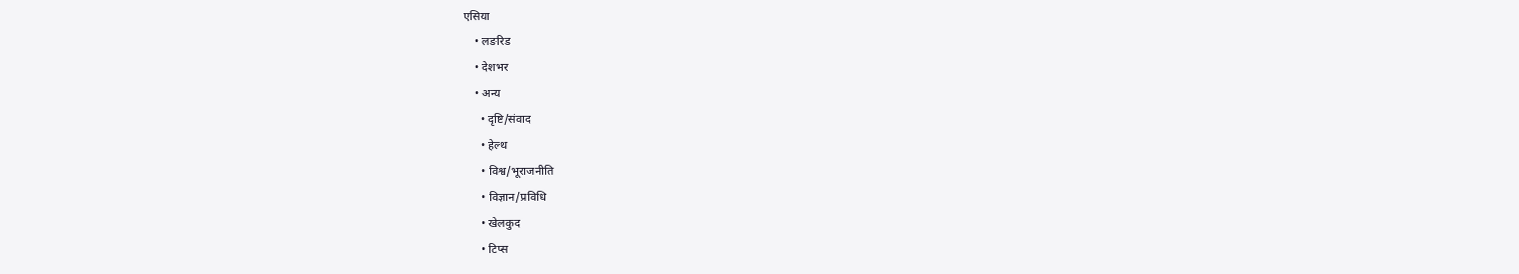एसिया
    • लङरिड
    • देशभर
    • अन्य
      • दृष्टि/संवाद
      • हेल्थ
      • विश्व/भूराजनीति
      • विज्ञान/प्रविधि
      • खेलकुद
      • टिप्स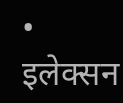• इलेक्सन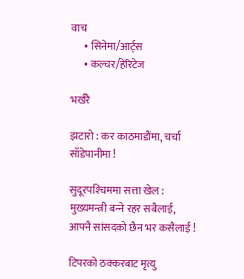वाच
      • सिनेमा/आर्ट्स
      • कल्चर/हेरिटेज

भर्खरै

झटारो : कर काठमाडौंमा, चर्चा साँडेपानीमा !

सुदूरपश्‍चिममा सत्ता खेल : मुख्यमन्त्री बन्‍ने रहर सबैलाई, आफ्नै सांसदको छैन भर कसैलाई !

टिपरको ठक्करबाट मृत्यु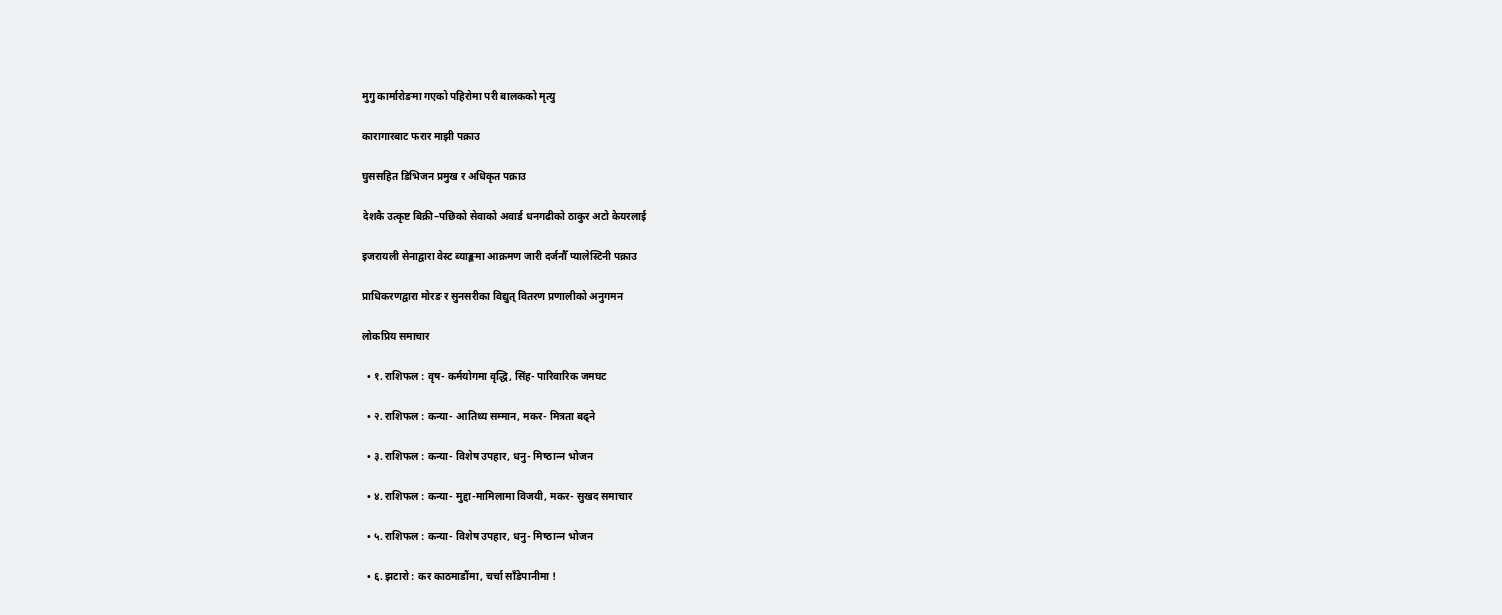मुगु कार्मारोङमा गएको पहिरोमा परी बालकको मृत्यु

कारागारबाट फरार माझी पक्राउ

घुससहित डिभिजन प्रमुख र अधिकृत पक्राउ

देशकै उत्कृष्ट बिक्री–पछिको सेवाको अवार्ड धनगढीको ठाकुर अटो केयरलाई

इजरायली सेनाद्वारा वेस्ट ब्याङ्कमा आक्रमण जारी दर्जनौँ प्यालेस्टिनी पक्राउ

प्राधिकरणद्वारा मोरङ र सुनसरीका विद्युत् वितरण प्रणालीको अनुगमन

लोकप्रिय समाचार

  • १. राशिफल : वृष- कर्मयोगमा वृद्धि, सिंह- पारिवारिक जमघट

  • २. राशिफल : कन्या- आतिथ्य सम्मान, मकर- मित्रता बढ्ने

  • ३. राशिफल : कन्या- विशेष उपहार, धनु- मिष्‍ठान्‍न भोजन

  • ४. राशिफल : कन्या- मुद्दा-मामिलामा विजयी, मकर- सुखद समाचार

  • ५. राशिफल : कन्या- विशेष उपहार, धनु- मिष्‍ठान्‍न भोजन

  • ६. झटारो : कर काठमाडौंमा, चर्चा साँडेपानीमा !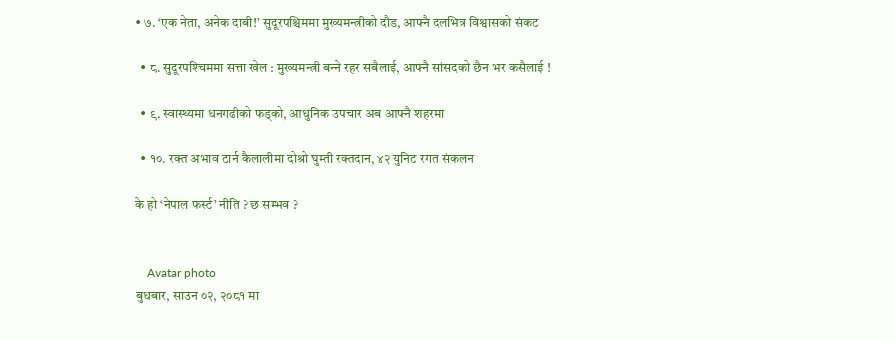• ७. ‘एक नेता, अनेक दाबी!’ सुदूरपश्चिममा मुख्यमन्त्रीको दौड, आफ्नै दलभित्र विश्वासको संकट

  • ८. सुदूरपश्‍चिममा सत्ता खेल : मुख्यमन्त्री बन्‍ने रहर सबैलाई, आफ्नै सांसदको छैन भर कसैलाई !

  • ९. स्वास्थ्यमा धनगढीको फड्को, आधुनिक उपचार अब आफ्नै शहरमा

  • १०. रक्त अभाव टार्न कैलालीमा दोश्रो घुम्ती रक्तदान, ४२ युनिट रगत संकलन

के हो ‘नेपाल फर्स्ट’ नीति ? छ सम्भव ?


    Avatar photo
बुधबार, साउन ०२, २०८१ मा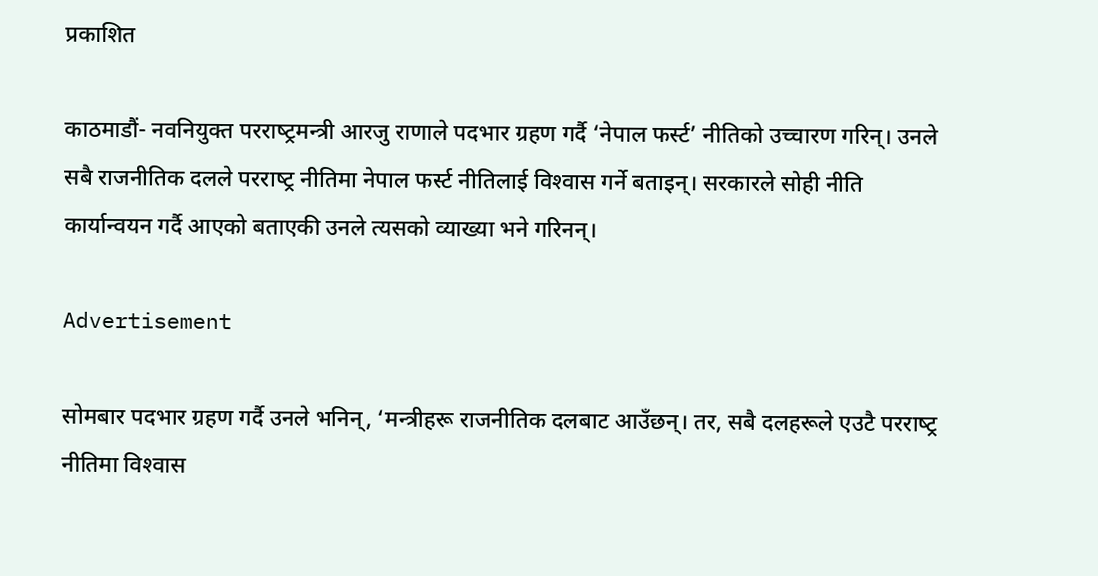प्रकाशित

काठमाडौं- नवनियुक्त परराष्‍ट्रमन्त्री आरजु राणाले पदभार ग्रहण गर्दै ‘नेपाल फर्स्ट’ नीतिको उच्चारण गरिन्। उनले सबै राजनीतिक दलले परराष्‍ट्र नीतिमा नेपाल फर्स्ट नीतिलाई विश्‍वास गर्ने बताइन्। सरकारले सोही नीति कार्यान्वयन गर्दै आएको बताएकी उनले त्यसको व्याख्या भने गरिनन्।

Advertisement

सोमबार पदभार ग्रहण गर्दै उनले भनिन्, ‘मन्त्रीहरू राजनीतिक दलबाट आउँछन्। तर, सबै दलहरूले एउटै परराष्‍ट्र नीतिमा विश्‍वास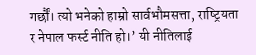गर्छौं। त्यो भनेको हाम्रो सार्वभौमसत्ता, राष्‍ट्रियता र नेपाल फर्स्ट नीति हो।’ यी नीतिलाई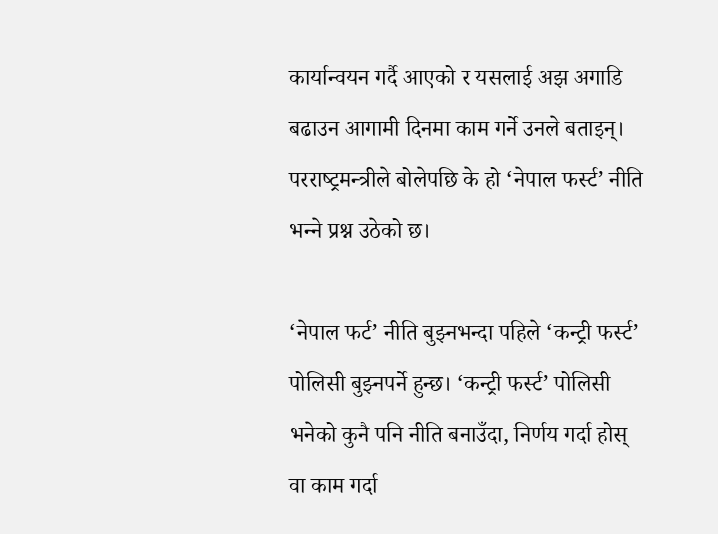कार्यान्वयन गर्दै आएको र यसलाई अझ अगाडि बढाउन आगामी दिनमा काम गर्ने उनले बताइन्। परराष्‍ट्रमन्त्रीले बोलेपछि के हो ‘नेपाल फर्स्ट’ नीति भन्‍ने प्रश्न उठेको छ।

‘नेपाल फर्ट’ नीति बुझ्नभन्दा पहिले ‘कन्ट्री फर्स्ट’ पोलिसी बुझ्नपर्ने हुन्छ। ‘कन्ट्री फर्स्ट’ पोलिसी भनेको कुनै पनि नीति बनाउँदा, निर्णय गर्दा होस् वा काम गर्दा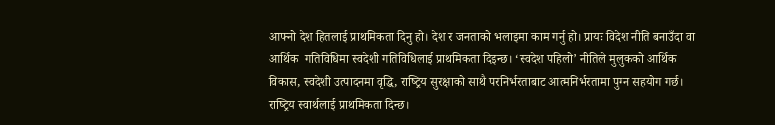आफ्नो देश हितलाई प्राथमिकता दिनु हो। देश र जनताको भलाइमा काम गर्नु हो। प्रायः विदेश नीति बनाउँदा वा आर्थिक  गतिविधिमा स्वदेशी गतिविधिलाई प्राथमिकता दिइन्छ। ‘स्वदेश पहिलो’ नीतिले मुलुकको आर्थिक विकास, स्वदेशी उत्पादनमा वृद्धि, राष्‍ट्रिय सुरक्षाको साथै परनिर्भरताबाट आत्मनिर्भरतामा पुग्न सहयोग गर्छ। राष्‍ट्रिय स्वार्थलाई प्राथमिकता दिन्छ।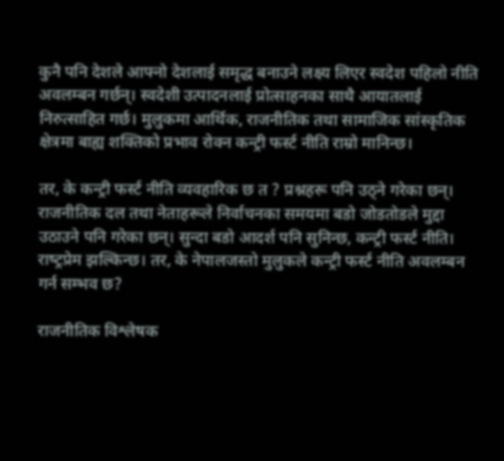कुनै पनि देशले आफ्नो देशलाई समृद्ध बनाउने लक्ष्‍य लिएर स्वदेश पहिलो नीति अवलम्बन गर्छन्। स्वदेशी उत्पादनलाई प्रोत्साहनका साथै आयातलाई निरुत्साहित गर्छ। मुलुकमा आर्थिक, राजनीतिक तथा सामाजिक सांस्कृतिक क्षेत्रमा बाह्य शक्तिको प्रभाव रोक्न कन्ट्री फर्स्ट नीति राम्रो मानिन्छ।

तर, के कन्ट्री फर्स्ट नीति व्यवहारिक छ त ? प्रश्नहरू पनि उठ्ने गरेका छन्। राजनीतिक दल तथा नेताहरूले निर्वाचनका समयमा बडो जोडतोडले मुद्दा उठाउने पनि गरेका छन्। सुन्दा बडो आदर्श पनि सुनिन्छ, कन्ट्री फर्स्ट नीति। राष्‍ट्रप्रेम झल्किन्छ। तर, के नेपालजस्तो मुलुकले कन्ट्री फर्स्ट नीति अवलम्बन गर्न सम्भव छ?

राजनीतिक विश्लेषक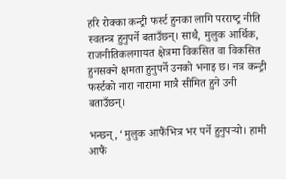हरि रोक्का कन्ट्री फर्स्ट हुनका लागि परराष्‍ट्र नीति स्वतन्त्र हुनुपर्ने बताउँछन्। साथै, मुलुक आर्थिक, राजनीतिकलगायत क्षेत्रमा विकसित वा विकसित हुनसक्ने क्षमता हुनुपर्ने उनको भनाइ छ। नत्र कन्ट्री फर्स्टको नारा नारामा मात्रै सीमित हुने उनी बताउँछन्।

भन्छन्, ‘मुलुक आफैंभित्र भर पर्ने हुनुपर्‍यो। हामी आफैं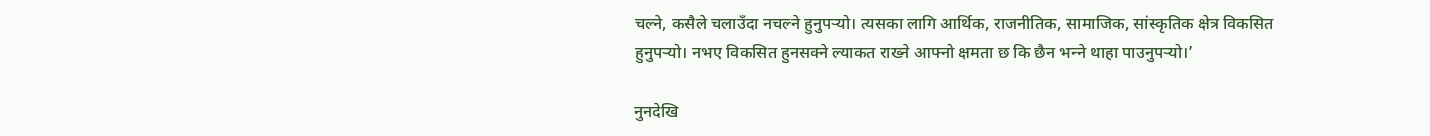चल्ने, कसैले चलाउँदा नचल्ने हुनुपर्‍यो। त्यसका लागि आर्थिक, राजनीतिक, सामाजिक, सांस्कृतिक क्षेत्र विकसित हुनुपर्‍यो। नभए विकसित हुनसक्ने ल्याकत राख्‍ने आफ्नो क्षमता छ कि छैन भन्‍ने थाहा पाउनुपर्‍यो।’

नुनदेखि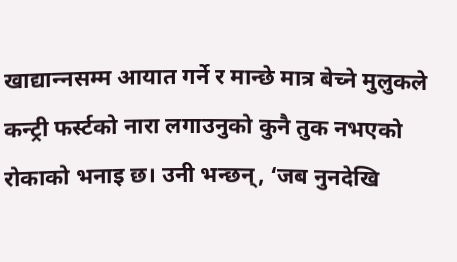खाद्यान्‍नसम्म आयात गर्ने र मान्छे मात्र बेच्ने मुलुकले कन्ट्री फर्स्टको नारा लगाउनुको कुनै तुक नभएको रोकाको भनाइ छ। उनी भन्छन्, ‘जब नुनदेखि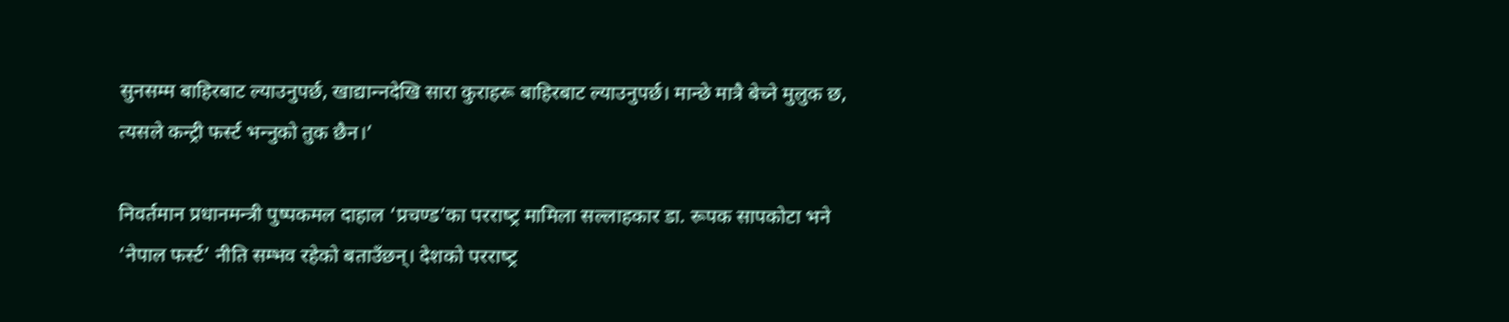सुनसम्म बाहिरबाट ल्याउनुपर्छ, खाद्यान्‍नदेखि सारा कुराहरू बाहिरबाट ल्याउनुपर्छ। मान्छे मात्रै बेच्ने मुलुक छ, त्यसले कन्ट्री फर्स्ट भन्‍नुको तुक छैन।’

निवर्तमान प्रधानमन्त्री पुष्‍पकमल दाहाल ‘प्रचण्ड’का परराष्‍ट्र मामिला सल्लाहकार डा. रूपक सापकोटा भने ‘नेपाल फर्स्ट’ नीति सम्भव रहेको बताउँछन्। देशको परराष्‍ट्र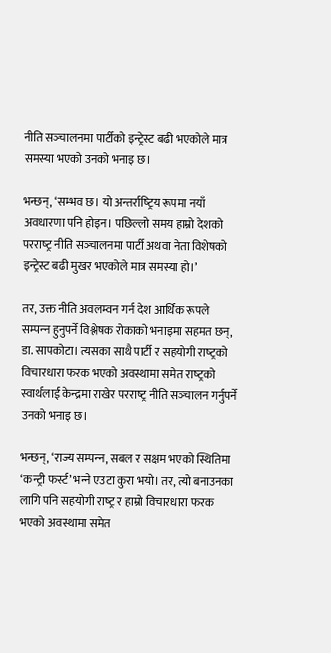नीति सञ्‍चालनमा पार्टीको इन्ट्रेस्ट बढी भएकोले मात्र समस्या भएको उनको भनाइ छ।

भन्छन्, ‘सम्भव छ। यो अन्तर्राष्‍ट्रिय रूपमा नयाँ अवधारणा पनि होइन। पछिल्लो समय हाम्रो देशको परराष्‍ट्र नीति सञ्‍चालनमा पार्टी अथवा नेता विशेषको इन्ट्रेस्ट बढी मुखर भएकोले मात्र समस्या हो।’

तर, उक्त नीति अवलम्वन गर्न देश आर्थिक रूपले सम्पन्‍न हुनुपर्ने विश्लेषक रोकाको भनाइमा सहमत छन्, डा. सापकोटा। त्यसका साथै पार्टी र सहयोगी राष्‍ट्रको विचारधारा फरक भएको अवस्थामा समेत राष्‍ट्रको स्वार्थलाई केन्द्रमा राखेर परराष्‍ट्र नीति सञ्‍चालन गर्नुपर्ने उनको भनाइ छ।

भन्छन्, ‘राज्य सम्पन्‍न, सबल र सक्षम भएको स्थितिमा ‘कन्ट्री फर्स्ट’ भन्‍ने एउटा कुरा भयो। तर, त्यो बनाउनका लागि पनि सहयोगी राष्‍ट्र र हाम्रो विचारधारा फरक भएको अवस्थामा समेत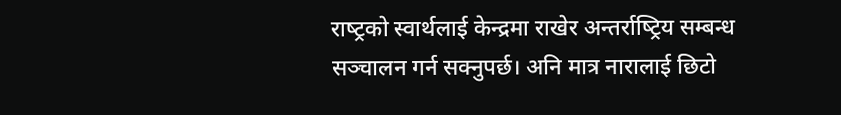राष्‍ट्रको स्वार्थलाई केन्द्रमा राखेर अन्तर्राष्‍ट्रिय सम्बन्ध सञ्‍चालन गर्न सक्नुपर्छ। अनि मात्र नारालाई छिटो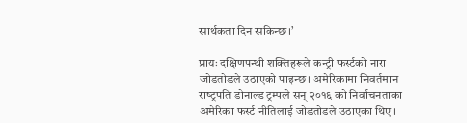सार्थकता दिन सकिन्छ।’

प्रायः दक्षिणपन्थी शक्तिहरूले कन्ट्री फर्स्टको नारा जोडतोडले उठाएको पाइन्छ। अमेरिकामा निवर्तमान राष्‍ट्रपति डोनाल्ड ट्रम्पले सन् २०१६ को निर्वाचनताका अमेरिका फर्स्ट नीतिलाई जोडतोडले उठाएका थिए।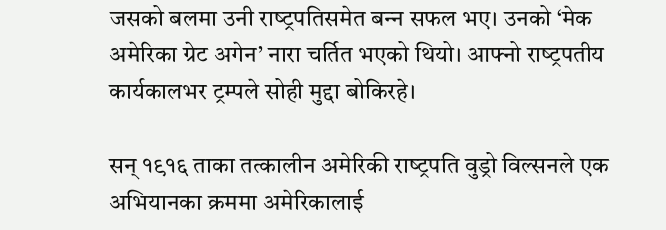जसको बलमा उनी राष्‍ट्रपतिसमेत बन्‍न सफल भए। उनको ‘मेक अमेरिका ग्रेट अगेन’ नारा चर्तित भएको थियो। आफ्नो राष्‍ट्रपतीय कार्यकालभर ट्रम्पले सोही मुद्दा बोकिरहे।

सन् १९१६ ताका तत्कालीन अमेरिकी राष्‍ट्रपति वुड्रो विल्सनले एक अभियानका क्रममा अमेरिकालाई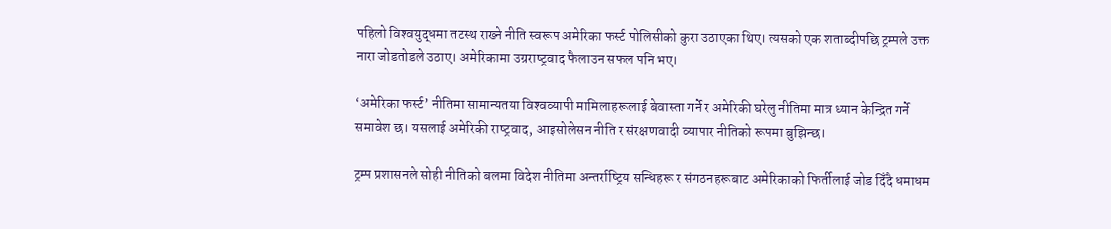पहिलो विश्‍वयुद्धमा तटस्थ राख्‍ने नीति स्वरूप अमेरिका फर्स्ट पोलिसीको कुरा उठाएका थिए। त्यसको एक शताब्दीपछि ट्रम्पले उक्त नारा जोडतोडले उठाए। अमेरिकामा उग्रराष्‍ट्रवाद फैलाउन सफल पनि भए।

‘अमेरिका फर्स्ट’ नीतिमा सामान्यतया विश्‍वव्यापी मामिलाहरूलाई बेवास्ता गर्ने र अमेरिकी घरेलु नीतिमा मात्र ध्यान केन्द्रित गर्ने समावेश छ। यसलाई अमेरिकी राष्‍ट्रवाद, आइसोलेसन नीति र संरक्षणवादी व्यापार नीतिको रूपमा बुझिन्छ।

ट्रम्प प्रशासनले सोही नीतिको बलमा विदेश नीतिमा अन्तर्राष्‍ट्रिय सन्धिहरू र संगठनहरूबाट अमेरिकाको फिर्तीलाई जोड दिँदै धमाधम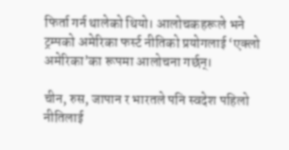फिर्ता गर्न थालेको थियो। आलोचकहरूले भने ट्रम्पको अमेरिका फर्स्ट नीतिको प्रयोगलाई ‘एक्लो अमेरिका’का रूपमा आलोचना गर्छन्।

चीन, रुस, जापान र भारतले पनि स्वदेश पहिलो नीतिलाई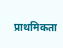प्राथमिकता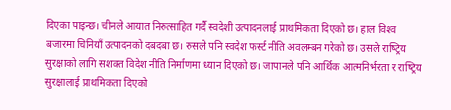दिएका पाइन्छ। चीनले आयात निरुत्साहित गर्दै स्वदेशी उत्पादनलाई प्राथमिकता दिएको छ। हाल विश्‍व बजारमा चिनियाँ उत्पादनको दबदबा छ। रुसले पनि स्वदेश फर्स्ट नीति अवलम्बन गरेको छ। उसले राष्‍ट्रिय सुरक्षाको लागि सशक्त विदेश नीति निर्माणमा ध्यान दिएको छ। जापानले पनि आर्थिक आत्मनिर्भरता र राष्‍ट्रिय सुरक्षालाई प्राथमिकता दिएको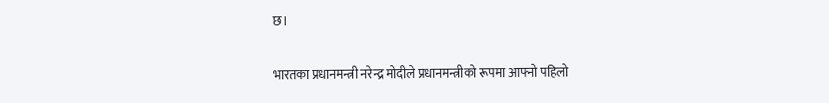छ।

भारतका प्रधानमन्त्री नरेन्द्र मोदीले प्रधानमन्त्रीको रूपमा आफ्नो पहिलो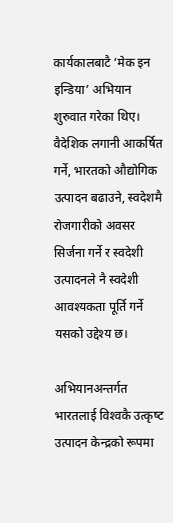कार्यकालबाटै ‘मेक इन इन्डिया’ अभियान शुरुवात गरेका थिए। वैदेशिक लगानी आकर्षित गर्ने, भारतको औद्योगिक उत्पादन बढाउने, स्वदेशमै रोजगारीको अवसर सिर्जना गर्ने र स्वदेशी उत्पादनले नै स्वदेशी आवश्यकता पूर्ति गर्ने यसको उद्देश्य छ।

अभियानअन्तर्गत भारतलाई विश्‍वकै उत्कृष्‍ट उत्पादन केन्द्रको रूपमा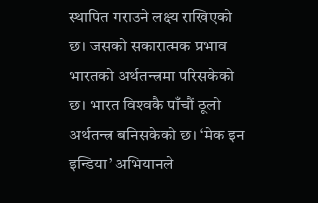स्थापित गराउने लक्ष्‍य राखिएको छ। जसको सकारात्मक प्रभाव भारतको अर्थतन्त्रमा परिसकेको छ। भारत विश्‍वकै पाँचौं ठूलो अर्थतन्त्र बनिसकेको छ। ‘मेक इन इन्डिया’ अभियानले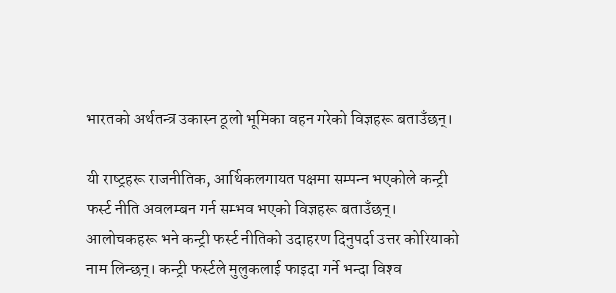भारतको अर्थतन्त्र उकास्‍न ठूलो भूमिका वहन गरेको विज्ञहरू बताउँछन्।

यी राष्‍ट्रहरू राजनीतिक, आर्थिकलगायत पक्षमा सम्पन्‍न भएकोले कन्ट्री फर्स्ट नीति अवलम्बन गर्न सम्भव भएको विज्ञहरू बताउँछन्। आलोचकहरू भने कन्ट्री फर्स्ट नीतिको उदाहरण दिनुपर्दा उत्तर कोरियाको नाम लिन्छन्। कन्ट्री फर्स्टले मुलुकलाई फाइदा गर्ने भन्दा विश्‍व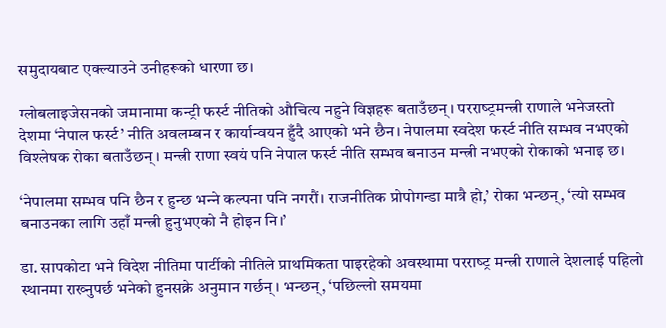समुदायबाट एक्ल्याउने उनीहरूको धारणा छ।

ग्लोबलाइजेसनको जमानामा कन्ट्री फर्स्ट नीतिको औचित्य नहुने विज्ञहरू बताउँछन्। परराष्‍ट्रमन्त्री राणाले भनेजस्तो देशमा ‘नेपाल फर्स्ट’ नीति अवलम्बन र कार्यान्वयन हुँदै आएको भने छैन। नेपालमा स्वदेश फर्स्ट नीति सम्भव नभएको विश्लेषक रोका बताउँछन्। मन्त्री राणा स्वयं पनि नेपाल फर्स्ट नीति सम्भव बनाउन मन्त्री नभएको रोकाको भनाइ छ।

‘नेपालमा सम्भव पनि छैन र हुन्छ भन्‍ने कल्पना पनि नगरौं। राजनीतिक प्रोपोगन्डा मात्रै हो,’ रोका भन्छन्, ‘त्यो सम्भव बनाउनका लागि उहाँ मन्त्री हुनुभएको नै होइन नि।’

डा. सापकोटा भने विदेश नीतिमा पार्टीको नीतिले प्राथमिकता पाइरहेको अवस्थामा परराष्‍ट्र मन्त्री राणाले देशलाई पहिलो स्थानमा राख्‍नुपर्छ भनेको हुनसक्ने अनुमान गर्छन्। भन्छन्, ‘पछिल्लो समयमा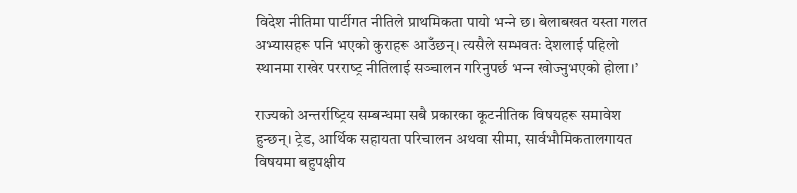विदेश नीतिमा पार्टीगत नीतिले प्राथमिकता पायो भन्‍ने छ। बेलाबखत यस्ता गलत अभ्यासहरू पनि भएको कुराहरू आउँछन्। त्यसैले सम्भवतः देशलाई पहिलो स्थानमा राखेर परराष्‍ट्र नीतिलाई सञ्‍चालन गरिनुपर्छ भन्‍न खोज्नुभएको होला।’

राज्यको अन्तर्राष्‍ट्रिय सम्बन्धमा सबै प्रकारका कूटनीतिक विषयहरू समावेश हुन्छन्। ट्रेड, आर्थिक सहायता परिचालन अथवा सीमा, सार्वभौमिकतालगायत विषयमा बहुपक्षीय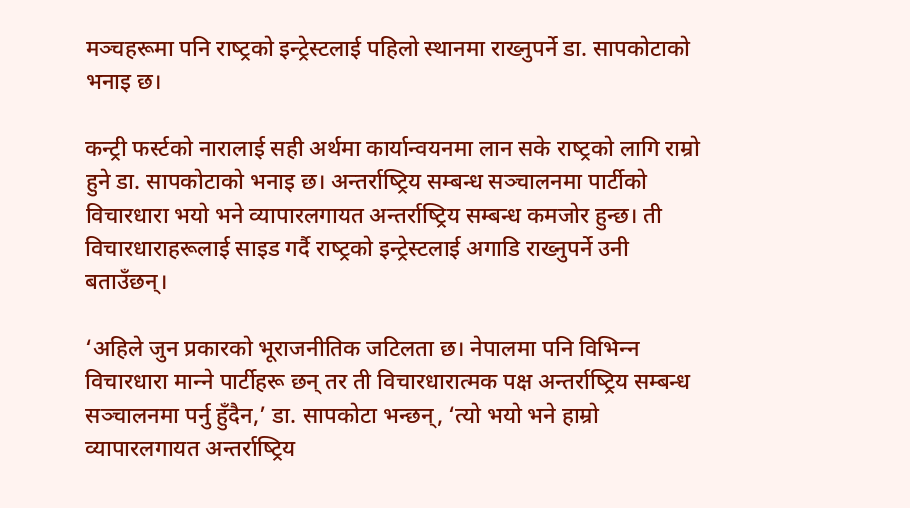मञ्‍चहरूमा पनि राष्‍ट्रको इन्ट्रेस्टलाई पहिलो स्थानमा राख्‍नुपर्ने डा. सापकोटाको भनाइ छ।

कन्ट्री फर्स्टको नारालाई सही अर्थमा कार्यान्वयनमा लान सके राष्‍ट्रको लागि राम्रो हुने डा. सापकोटाको भनाइ छ। अन्तर्राष्‍ट्रिय सम्बन्ध सञ्‍चालनमा पार्टीको विचारधारा भयो भने व्यापारलगायत अन्तर्राष्‍ट्रिय सम्बन्ध कमजोर हुन्छ। ती विचारधाराहरूलाई साइड गर्दै राष्‍ट्रको इन्ट्रेस्टलाई अगाडि राख्‍नुपर्ने उनी बताउँछन्।

‘अहिले जुन प्रकारको भूराजनीतिक जटिलता छ। नेपालमा पनि विभिन्‍न विचारधारा मान्‍ने पार्टीहरू छन् तर ती विचारधारात्मक पक्ष अन्तर्राष्‍ट्रिय सम्बन्ध सञ्‍चालनमा पर्नु हुँदैन,’ डा. सापकोटा भन्छन्, ‘त्यो भयो भने हाम्रो व्यापारलगायत अन्तर्राष्‍ट्रिय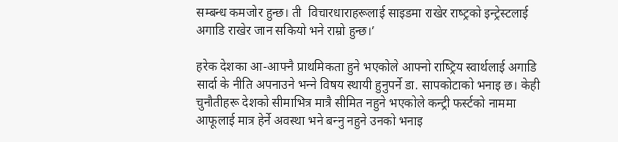सम्बन्ध कमजोर हुन्छ। ती  विचारधाराहरूलाई साइडमा राखेर राष्‍ट्रको इन्ट्रेस्टलाई अगाडि राखेर जान सकियो भने राम्रो हुन्छ।’

हरेक देशका आ-आफ्नै प्राथमिकता हुने भएकोले आफ्नो राष्‍ट्रिय स्वार्थलाई अगाडि सार्दा के नीति अपनाउने भन्‍ने विषय स्थायी हुनुपर्ने डा. सापकोटाको भनाइ छ। केही चुनौतीहरू देशको सीमाभित्र मात्रै सीमित नहुने भएकोले कन्ट्री फर्स्टको नाममा आफूलाई मात्र हेर्ने अवस्था भने बन्‍नु नहुने उनको भनाइ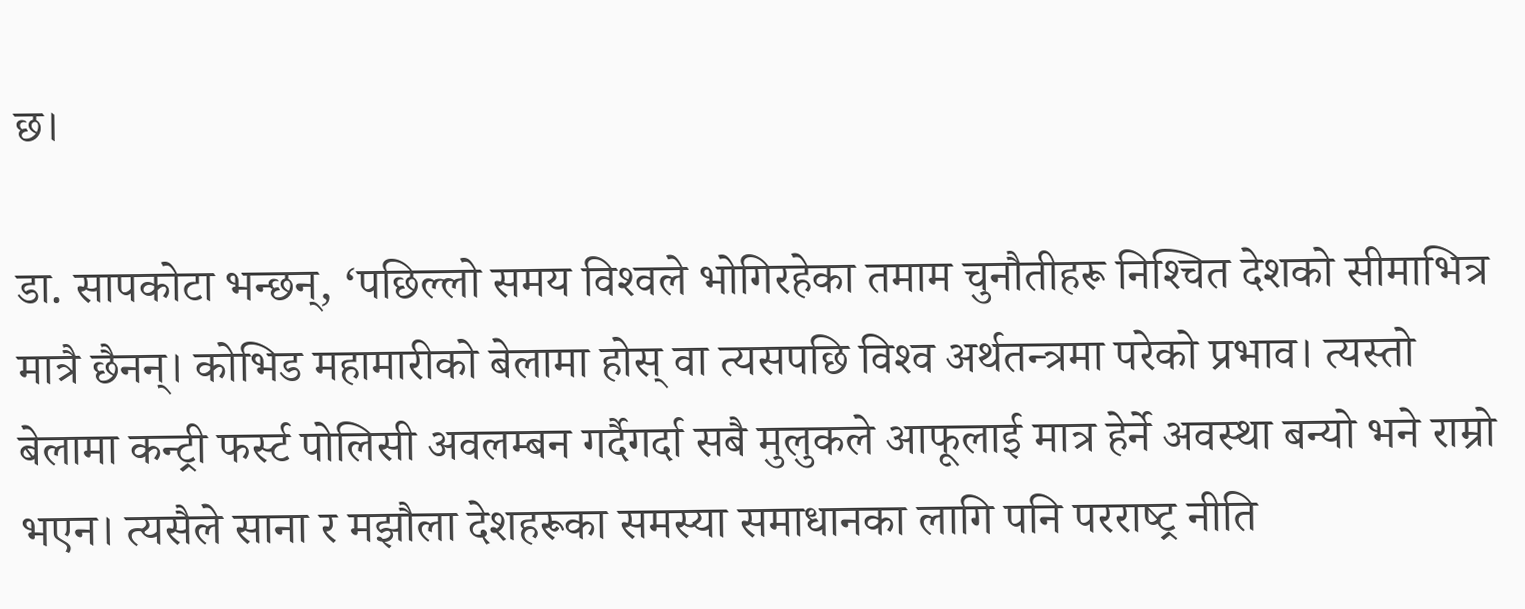छ।

डा. सापकोटा भन्छन्, ‘पछिल्लो समय विश्‍वले भोगिरहेका तमाम चुनौतीहरू निश्‍चित देशको सीमाभित्र मात्रै छैनन्। कोभिड महामारीको बेलामा होस् वा त्यसपछि विश्‍व अर्थतन्त्रमा परेको प्रभाव। त्यस्तो बेलामा कन्ट्री फर्स्ट पोलिसी अवलम्बन गर्दैगर्दा सबै मुलुकले आफूलाई मात्र हेर्ने अवस्था बन्यो भने राम्रो भएन। त्यसैले साना र मझौला देशहरूका समस्या समाधानका लागि पनि परराष्‍ट्र नीति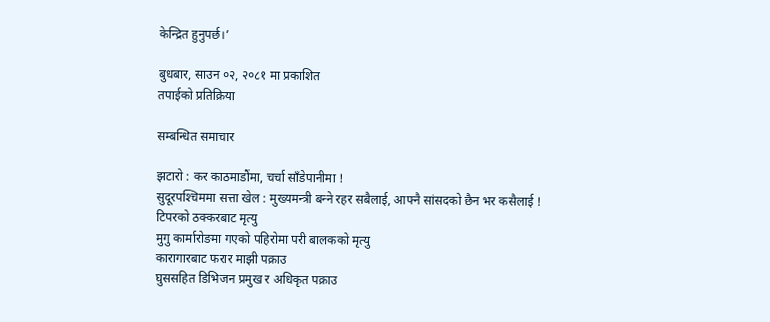केन्द्रित हुनुपर्छ।’

बुधबार, साउन ०२, २०८१ मा प्रकाशित
तपाईको प्रतिक्रिया

सम्बन्धित समाचार

झटारो : कर काठमाडौंमा, चर्चा साँडेपानीमा !
सुदूरपश्‍चिममा सत्ता खेल : मुख्यमन्त्री बन्‍ने रहर सबैलाई, आफ्नै सांसदको छैन भर कसैलाई !
टिपरको ठक्करबाट मृत्यु
मुगु कार्मारोङमा गएको पहिरोमा परी बालकको मृत्यु
कारागारबाट फरार माझी पक्राउ
घुससहित डिभिजन प्रमुख र अधिकृत पक्राउ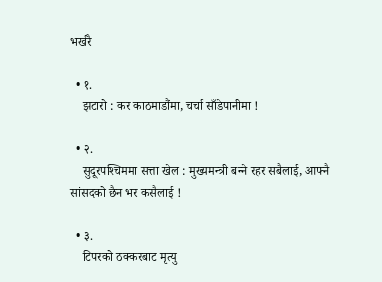भर्खरै

  • १.
    झटारो : कर काठमाडौंमा, चर्चा साँडेपानीमा !

  • २.
    सुदूरपश्‍चिममा सत्ता खेल : मुख्यमन्त्री बन्‍ने रहर सबैलाई, आफ्नै सांसदको छैन भर कसैलाई !

  • ३.
    टिपरको ठक्करबाट मृत्यु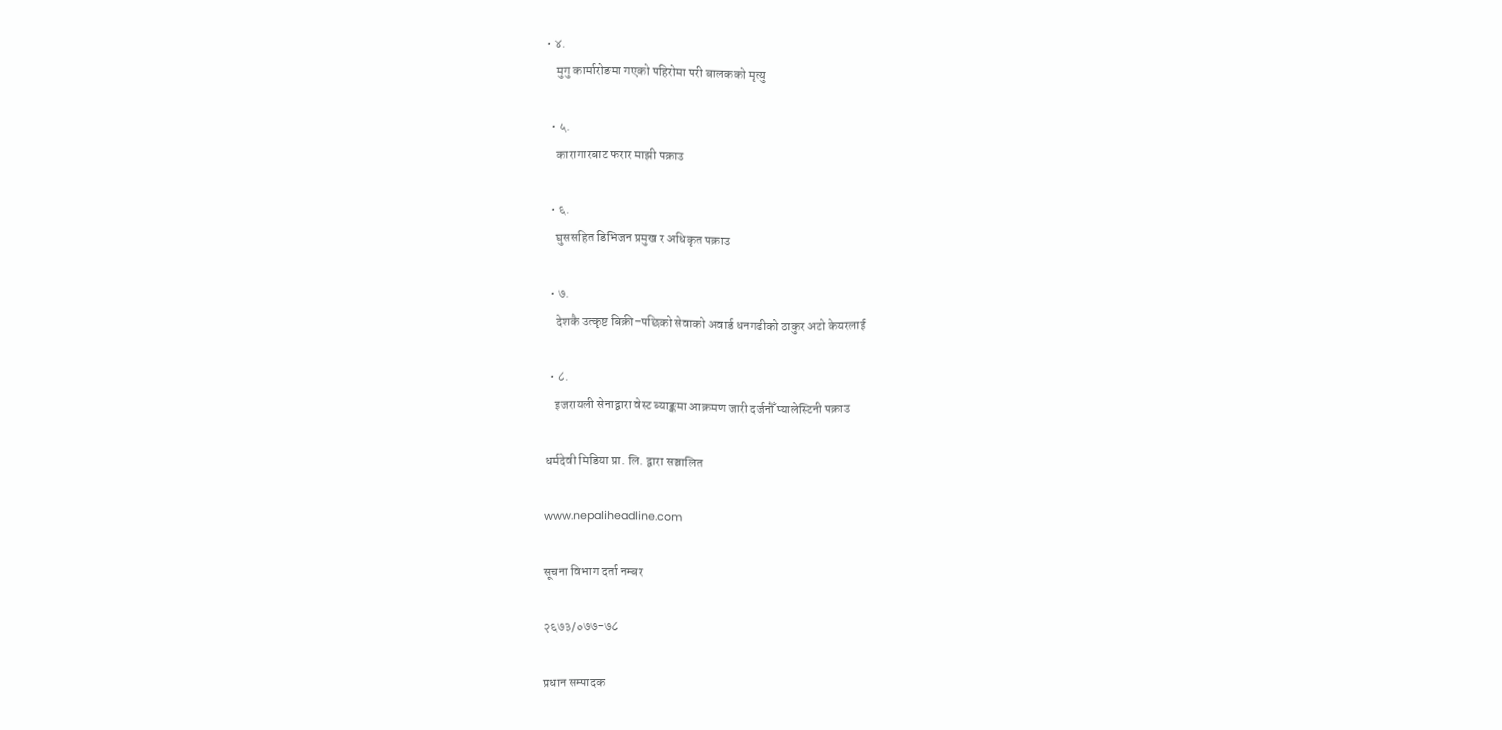• ४.
    मुगु कार्मारोङमा गएको पहिरोमा परी बालकको मृत्यु

  • ५.
    कारागारबाट फरार माझी पक्राउ

  • ६.
    घुससहित डिभिजन प्रमुख र अधिकृत पक्राउ

  • ७.
    देशकै उत्कृष्ट बिक्री–पछिको सेवाको अवार्ड धनगढीको ठाकुर अटो केयरलाई

  • ८.
    इजरायली सेनाद्वारा वेस्ट ब्याङ्कमा आक्रमण जारी दर्जनौँ प्यालेस्टिनी पक्राउ

धर्मदेवी मिडिया प्रा. लि. द्वारा सञ्चालित

www.nepaliheadline.com

सूचना विभाग दर्ता नम्बर

२६७३/०७७-७८

प्रधान सम्पादक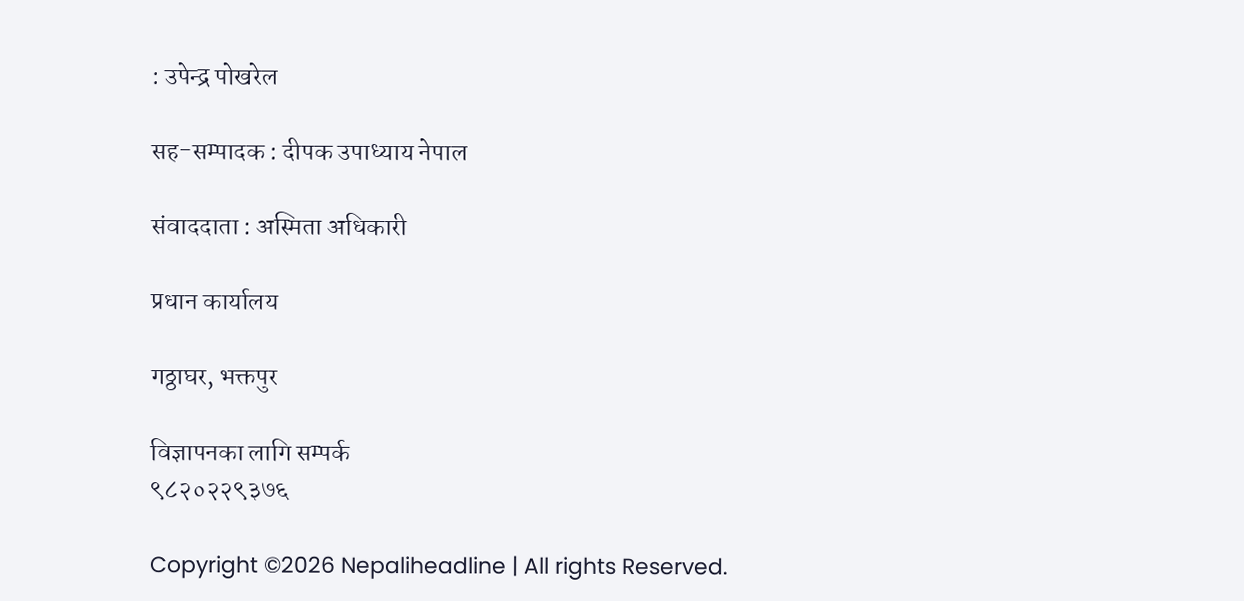: उपेन्द्र पोखरेल

सह-सम्पादक : दीपक उपाध्याय नेपाल

संवाददाता : अस्मिता अधिकारी

प्रधान कार्यालय

गठ्ठाघर, भक्तपुर

विज्ञापनका लागि सम्पर्क
९८२०२२९३७६

Copyright ©2026 Nepaliheadline | All rights Reserved.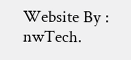Website By :  nwTech.